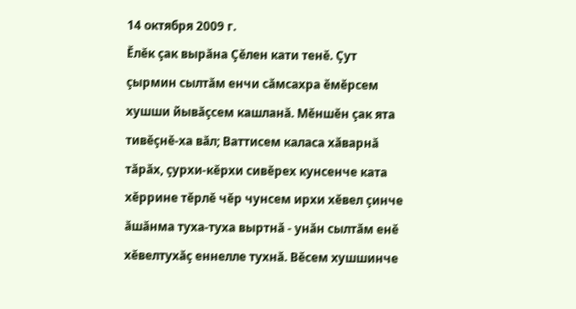14 октября 2009 г.
Ĕлĕк çак вырăна Çĕлен кати тенĕ. Çут çырмин сылтăм енчи сăмсахра ĕмĕрсем хушши йывăçсем кашланă. Мĕншĕн çак ята тивĕçнĕ-ха вăл; Ваттисем каласа хăварнă тăрăх, çурхи-кĕрхи сивĕрех кунсенче ката хĕррине тĕрлĕ чĕр чунсем ирхи хĕвел çинче ăшăнма туха-туха выртнă - унăн сылтăм енĕ хĕвелтухăç еннелле тухнă. Вĕсем хушшинче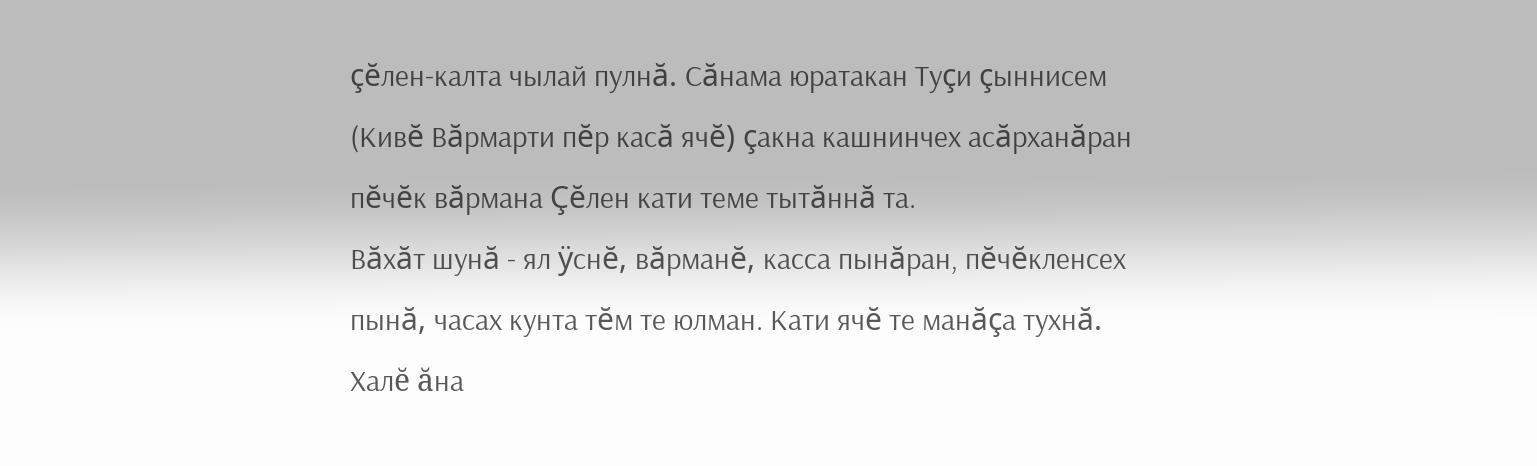çĕлен-калта чылай пулнă. Сăнама юратакан Туçи çыннисем (Кивĕ Вăрмарти пĕр касă ячĕ) çакна кашнинчех асăрханăран пĕчĕк вăрмана Çĕлен кати теме тытăннă та.
Вăхăт шунă - ял ÿснĕ, вăрманĕ, касса пынăран, пĕчĕкленсех пынă, часах кунта тĕм те юлман. Кати ячĕ те манăçа тухнă. Халĕ ăна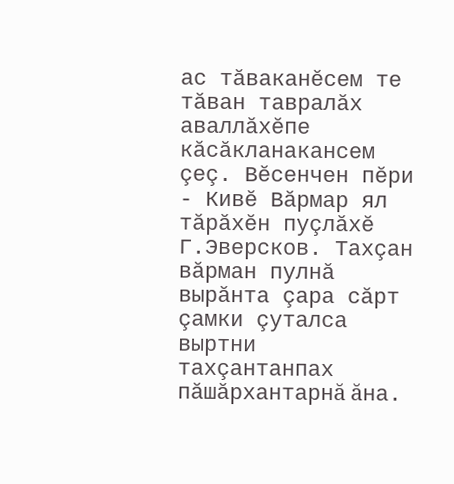ас тăваканĕсем те тăван тавралăх аваллăхĕпе кăсăкланакансем çеç. Вĕсенчен пĕри - Кивĕ Вăрмар ял тăрăхĕн пуçлăхĕ Г.Эверсков. Тахçан вăрман пулнă вырăнта çара сăрт çамки çуталса выртни тахçантанпах пăшăрхантарнă ăна.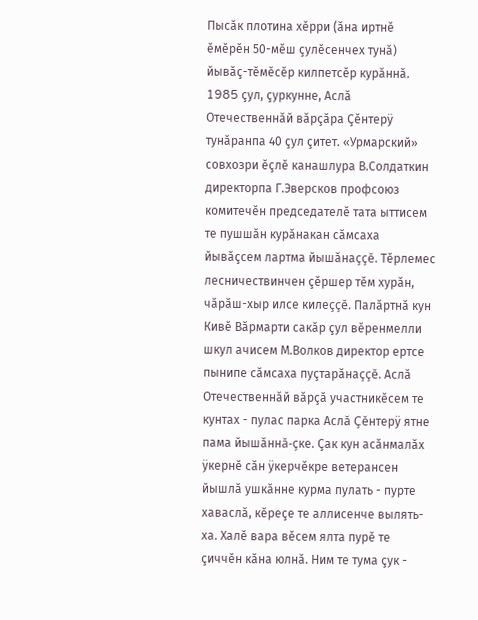Пысăк плотина хĕрри (ăна иртнĕ ĕмĕрĕн 50-мĕш çулĕсенчех тунă) йывăç-тĕмĕсĕр килпетсĕр курăннă.
1985 çул, çуркунне, Аслă Отечественнăй вăрçăра Çĕнтерÿ тунăранпа 40 çул çитет. «Урмарский» совхозри ĕçлĕ канашлура В.Солдаткин директорпа Г.Эверсков профсоюз комитечĕн председателĕ тата ыттисем те пушшăн курăнакан сăмсаха йывăçсем лартма йышăнаççĕ. Тĕрлемес лесничествинчен çĕршер тĕм хурăн, чăрăш-хыр илсе килеççĕ. Палăртнă кун Кивĕ Вăрмарти сакăр çул вĕренмелли шкул ачисем М.Волков директор ертсе пынипе сăмсаха пуçтарăнаççĕ. Аслă Отечественнăй вăрçă участникĕсем те кунтах - пулас парка Аслă Çĕнтерÿ ятне пама йышăннă-çке. Çак кун асăнмалăх ÿкернĕ сăн ÿкерчĕкре ветерансен йышлă ушкăнне курма пулать - пурте хаваслă, кĕреçе те аллисенче вылять-ха. Халĕ вара вĕсем ялта пурĕ те çиччĕн кăна юлнă. Ним те тума çук -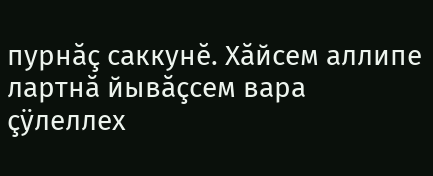пурнăç саккунĕ. Хăйсем аллипе лартнă йывăçсем вара çÿлеллех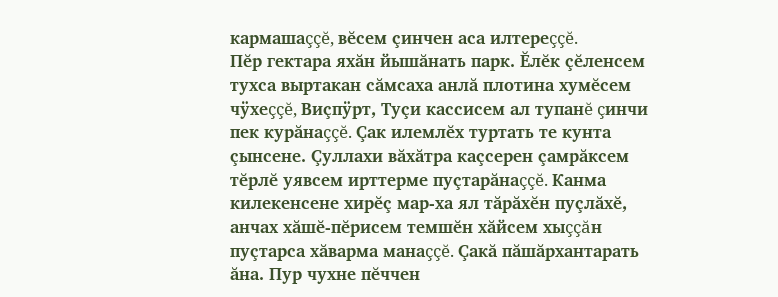кармашаççĕ, вĕсем çинчен аса илтереççĕ.
Пĕр гектара яхăн йышăнать парк. Ĕлĕк çĕленсем тухса выртакан сăмсаха анлă плотина хумĕсем чÿхеççĕ, Виçпÿрт, Туçи кассисем ал тупанĕ çинчи пек курăнаççĕ. Çак илемлĕх туртать те кунта çынсене. Çуллахи вăхăтра каçсерен çамрăксем тĕрлĕ уявсем ирттерме пуçтарăнаççĕ. Канма килекенсене хирĕç мар-ха ял тăрăхĕн пуçлăхĕ, анчах хăшĕ-пĕрисем темшĕн хăйсем хыççăн пуçтарса хăварма манаççĕ. Çакă пăшăрхантарать ăна. Пур чухне пĕччен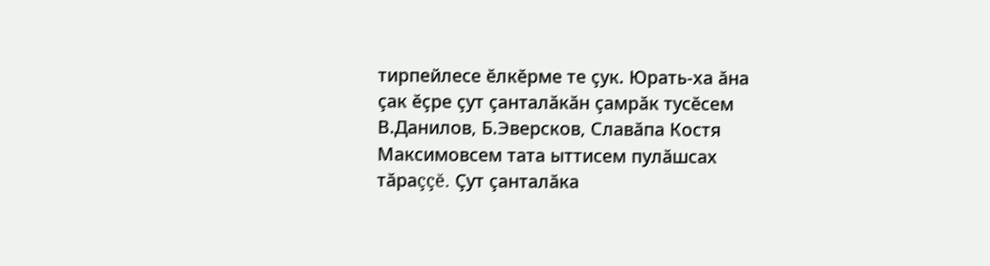тирпейлесе ĕлкĕрме те çук. Юрать-ха ăна çак ĕçре çут çанталăкăн çамрăк тусĕсем В.Данилов, Б.Эверсков, Славăпа Костя Максимовсем тата ыттисем пулăшсах тăраççĕ. Çут çанталăка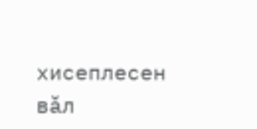хисеплесен вăл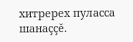хитререх пуласса шанаççĕ.